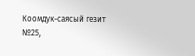Коомдук-саясый гезит
№25,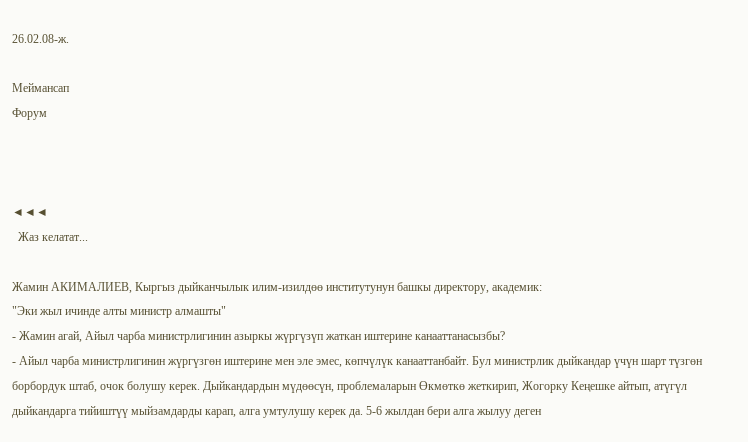26.02.08-ж.

Меймансап
Форум



◄◄◄
  Жаз келатат...

Жамин АКИМАЛИЕВ, Кыргыз дыйканчылык илим-изилдөө институтунун башкы директору, академик:
"Эки жыл ичинде алты министр алмашты"
- Жамин агай, Айыл чарба министрлигинин азыркы жүргүзүп жаткан иштерине канааттанасызбы?
- Айыл чарба министрлигинин жүргүзгөн иштерине мен эле эмес, көпчүлүк канааттанбайт. Бул министрлик дыйкандар үчүн шарт түзгөн борбордук штаб, очок болушу керек. Дыйкандардын мүдөөсүн, проблемаларын Өкмөткө жеткирип, Жогорку Кеңешке айтып, атүгүл дыйкандарга тийиштүү мыйзамдарды карап, алга умтулушу керек да. 5-6 жылдан бери алга жылуу деген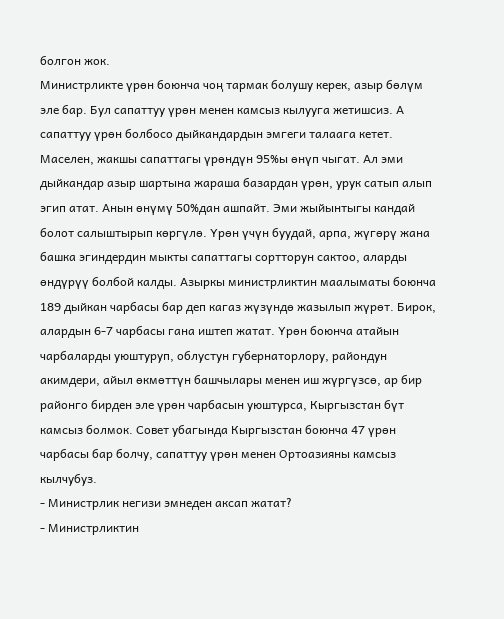болгон жок.
Министрликте үрөн боюнча чоң тармак болушу керек, азыр бөлүм эле бар. Бул сапаттуу үрөн менен камсыз кылууга жетишсиз. А сапаттуу үрөн болбосо дыйкандардын эмгеги талаага кетет. Маселен, жакшы сапаттагы үрөндүн 95%ы өнүп чыгат. Ал эми дыйкандар азыр шартына жараша базардан үрөн, урук сатып алып эгип атат. Анын өнүмү 50%дан ашпайт. Эми жыйынтыгы кандай болот салыштырып көргүлө. Үрөн үчүн буудай, арпа, жүгөрү жана башка эгиндердин мыкты сапаттагы сортторун сактоо, аларды өндүрүү болбой калды. Азыркы министрликтин маалыматы боюнча 189 дыйкан чарбасы бар деп кагаз жүзүндө жазылып жүрөт. Бирок, алардын 6-7 чарбасы гана иштеп жатат. Үрөн боюнча атайын чарбаларды уюштуруп, облустун губернаторлору, райондун акимдери, айыл өкмөттүн башчылары менен иш жүргүзсө, ар бир районго бирден эле үрөн чарбасын уюштурса, Кыргызстан бүт камсыз болмок. Совет убагында Кыргызстан боюнча 47 үрөн чарбасы бар болчу, сапаттуу үрөн менен Ортоазияны камсыз кылчубуз.
- Министрлик негизи эмнеден аксап жатат?
- Министрликтин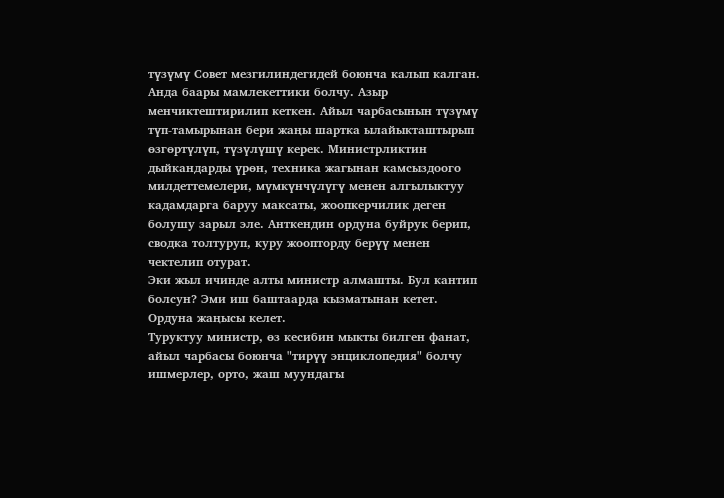түзүмү Совет мезгилиндегидей боюнча калып калган. Анда баары мамлекеттики болчу. Азыр менчиктештирилип кеткен. Айыл чарбасынын түзүмү түп-тамырынан бери жаңы шартка ылайыкташтырып өзгөртүлүп, түзүлүшү керек. Министрликтин дыйкандарды үрөн, техника жагынан камсыздоого милдеттемелери, мүмкүнчүлүгү менен алгылыктуу кадамдарга баруу максаты, жоопкерчилик деген болушу зарыл эле. Анткендин ордуна буйрук берип, сводка толтуруп, куру жоопторду берүү менен чектелип отурат.
Эки жыл ичинде алты министр алмашты. Бул кантип болсун? Эми иш баштаарда кызматынан кетет. Ордуна жаңысы келет.
Туруктуу министр, өз кесибин мыкты билген фанат, айыл чарбасы боюнча "тирүү энциклопедия" болчу ишмерлер, орто, жаш муундагы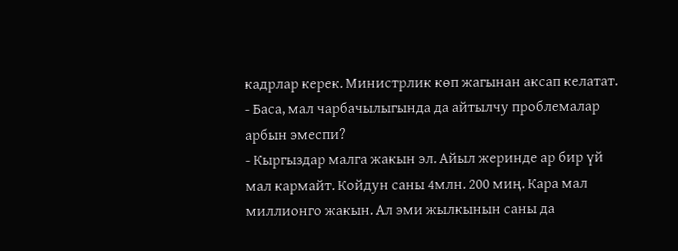кадрлар керек. Министрлик көп жагынан аксап келатат.
- Баса, мал чарбачылыгында да айтылчу проблемалар арбын эмеспи?
- Кыргыздар малга жакын эл. Айыл жеринде ар бир үй мал кармайт. Койдун саны 4млн. 200 миң. Кара мал миллионго жакын. Ал эми жылкынын саны да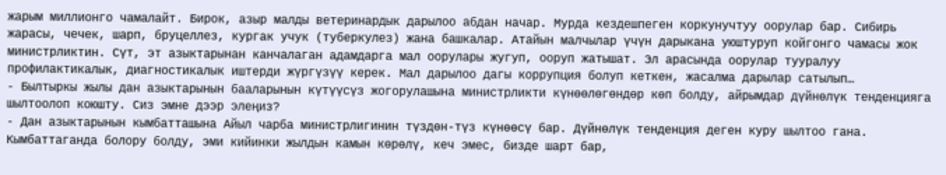жарым миллионго чамалайт. Бирок, азыр малды ветеринардык дарылоо абдан начар. Мурда кездешпеген коркунучтуу оорулар бар. Сибирь жарасы, чечек, шарп, бруцеллез, кургак учук (туберкулез) жана башкалар. Атайын малчылар үчүн дарыкана уюштуруп койгонго чамасы жок министрликтин. Сүт, эт азыктарынан канчалаган адамдарга мал оорулары жугуп, ооруп жатышат. Эл арасында оорулар тууралуу профилактикалык, диагностикалык иштерди жүргүзүү керек. Мал дарылоо дагы коррупция болуп кеткен, жасалма дарылар сатылып…
- Былтыркы жылы дан азыктарынын бааларынын күтүүсүз жогорулашына министрликти күнөөлөгөндөр көп болду, айрымдар дүйнөлүк тенденцияга шылтоолоп коюшту. Сиз эмне дээр элеңиз?
- Дан азыктарынын кымбатташына Айыл чарба министрлигинин түздөн-түз күнөөсү бар. Дүйнөлүк тенденция деген куру шылтоо гана. Кымбаттаганда болору болду, эми кийинки жылдын камын көрөлү, кеч эмес, бизде шарт бар,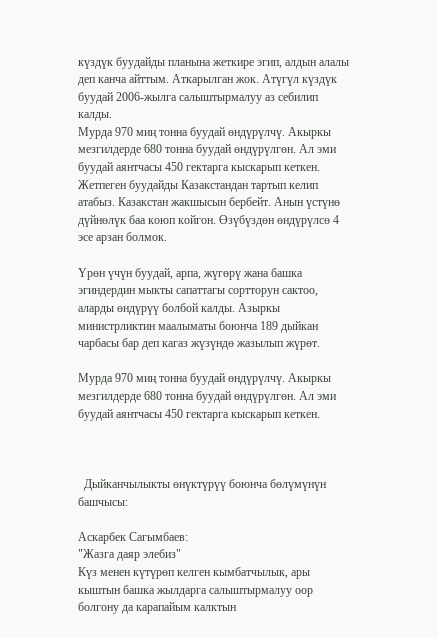күздүк буудайды планына жеткире эгип, алдын алалы деп канча айттым. Аткарылган жок. Атүгүл күздүк буудай 2006-жылга салыштырмалуу аз себилип калды.
Мурда 970 миң тонна буудай өндүрүлчү. Акыркы мезгилдерде 680 тонна буудай өндүрүлгөн. Ал эми буудай аянтчасы 450 гектарга кыскарып кеткен. Жетпеген буудайды Казакстандан тартып келип атабыз. Казакстан жакшысын бербейт. Анын үстүнө дүйнөлүк баа коюп койгон. Өзүбүздөн өндүрүлсө 4 эсе арзан болмок.

Үрөн үчүн буудай, арпа, жүгөрү жана башка эгиндердин мыкты сапаттагы сортторун сактоо, аларды өндүрүү болбой калды. Азыркы министрликтин маалыматы боюнча 189 дыйкан чарбасы бар деп кагаз жүзүндө жазылып жүрөт.

Мурда 970 миң тонна буудай өндүрүлчү. Акыркы мезгилдерде 680 тонна буудай өндүрүлгөн. Ал эми буудай аянтчасы 450 гектарга кыскарып кеткен.



  Дыйканчылыкты өнүктүрүү боюнча бөлүмүнүн башчысы:

Аскарбек Сагымбаев:
"Жазга даяр элебиз"
Күз менен күтүрөп келген кымбатчылык, ары кыштын башка жылдарга салыштырмалуу оор болгону да карапайым калктын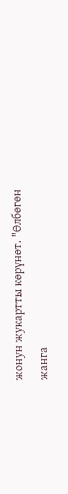жонун жукартты көрүнөт. "Өлбөгөн жанга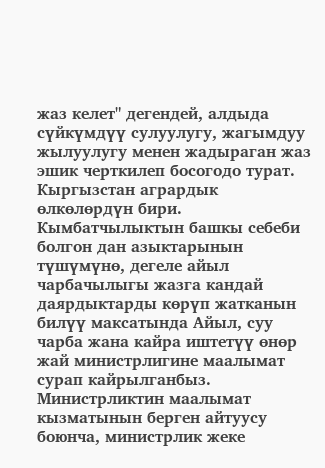жаз келет" дегендей, алдыда сүйкүмдүү сулуулугу, жагымдуу жылуулугу менен жадыраган жаз эшик черткилеп босогодо турат. Кыргызстан агрардык өлкөлөрдүн бири. Кымбатчылыктын башкы себеби болгон дан азыктарынын түшүмүнө, дегеле айыл чарбачылыгы жазга кандай даярдыктарды көрүп жатканын билүү максатында Айыл, суу чарба жана кайра иштетүү өнөр жай министрлигине маалымат сурап кайрылганбыз. Министрликтин маалымат кызматынын берген айтуусу боюнча, министрлик жеке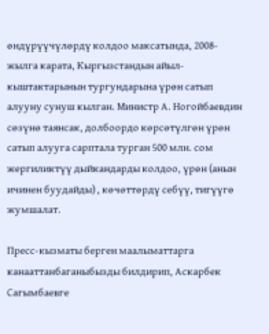өндүрүүчүлөрдү колдоо максатында, 2008-жылга карата, Кыргызстандын айыл-кыштактарынын тургундарына үрөн сатып алууну сунуш кылган. Министр А. Ногойбаевдин сөзүнө таянсак, долбоордо көрсөтүлгөн үрөн сатып алууга сарптала турган 500 млн. сом жергиликтүү дыйкандарды колдоо, үрөн (анын ичинен буудайды) , көчөттөрдү себүү, тигүүгө жумшалат.

Пресс-кызматы берген маалыматтарга канааттанбаганыбызды билдирип, Аскарбек Сагымбаевге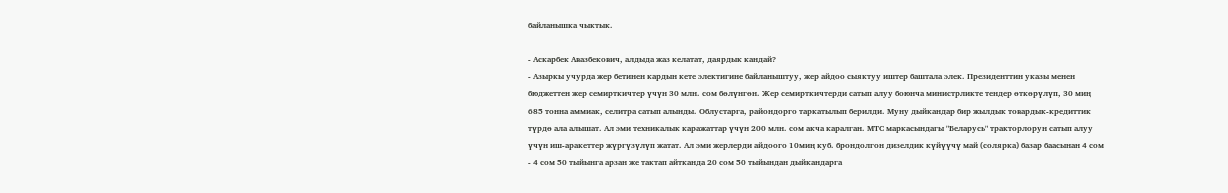байланышка чыктык.

- Аскарбек Авазбекович, алдыда жаз келатат, даярдык кандай?
- Азыркы учурда жер бетинен кардын кете электигине байланыштуу, жер айдоо сыяктуу иштер баштала элек. Президенттин указы менен бюджеттен жер семирткичтер үчүн 30 млн. сом бөлүнгөн. Жер семирткичтерди сатып алуу боюнча министрликте тендер өткөрүлүп, 30 миң 685 тонна аммиак, селитра сатып алынды. Облустарга, райондорго таркатылып берилди. Муну дыйкандар бир жылдык товардык-кредиттик түрдө ала алышат. Ал эми техникалык каражаттар үчүн 200 млн. сом акча каралган. МТС маркасындагы "Беларусь" тракторлорун сатып алуу үчүн иш-аракеттер жүргүзүлүп жатат. Ал эми жерлерди айдоого 10миң куб. брондолгон дизелдик күйүүчү май (солярка) базар баасынан 4 сом - 4 сом 50 тыйынга арзан же тактап айтканда 20 сом 50 тыйындан дыйкандарга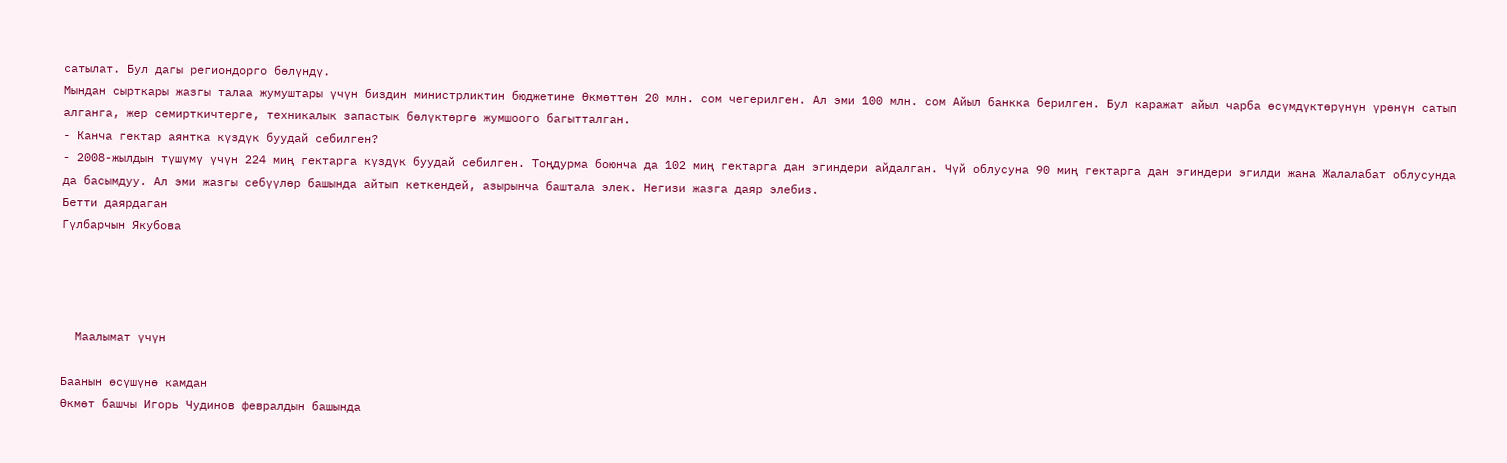сатылат. Бул дагы региондорго бөлүндү.
Мындан сырткары жазгы талаа жумуштары үчүн биздин министрликтин бюджетине Өкмөттөн 20 млн. сом чегерилген. Ал эми 100 млн. сом Айыл банкка берилген. Бул каражат айыл чарба өсүмдүктөрүнүн үрөнүн сатып алганга, жер семирткичтерге, техникалык запастык бөлүктөргө жумшоого багытталган.
- Канча гектар аянтка күздүк буудай себилген?
- 2008-жылдын түшүмү үчүн 224 миң гектарга күздүк буудай себилген. Тоңдурма боюнча да 102 миң гектарга дан эгиндери айдалган. Чүй облусуна 90 миң гектарга дан эгиндери эгилди жана Жалалабат облусунда да басымдуу. Ал эми жазгы себүүлөр башында айтып кеткендей, азырынча баштала элек. Негизи жазга даяр элебиз.
Бетти даярдаган
Гүлбарчын Якубова




  Маалымат үчүн

Баанын өсүшүнө камдан
Өкмөт башчы Игорь Чудинов февралдын башында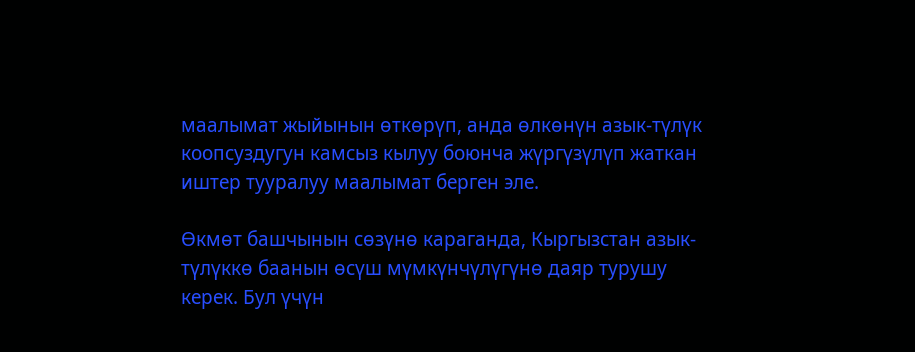маалымат жыйынын өткөрүп, анда өлкөнүн азык-түлүк коопсуздугун камсыз кылуу боюнча жүргүзүлүп жаткан иштер тууралуу маалымат берген эле.

Өкмөт башчынын сөзүнө караганда, Кыргызстан азык-түлүккө баанын өсүш мүмкүнчүлүгүнө даяр турушу керек. Бул үчүн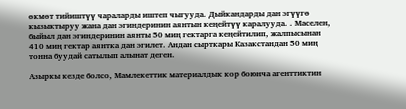өкмөт тийиштүү чараларды иштеп чыгууда. Дыйкандарды дан эгүүгө кызыктыруу жана дан эгиндеринин аянтын кеңейтүү каралууда. . Маселен, быйыл дан эгиндеринин аянты 50 миң гектарга кеңейтилип, жалпысынан 410 миң гектар аянтка дан эгилет. Андан сырткары Казакстандан 50 миң тонна буудай сатылып алынат деген.

Азыркы кезде болсо, Мамлекеттик материалдык кор боюнча агенттиктин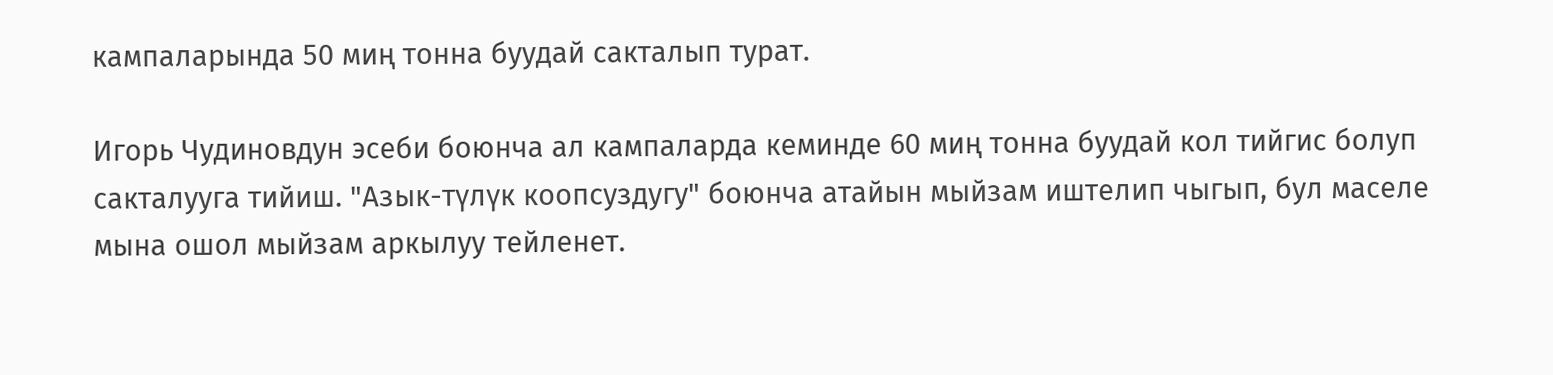кампаларында 50 миң тонна буудай сакталып турат.

Игорь Чудиновдун эсеби боюнча ал кампаларда кеминде 60 миң тонна буудай кол тийгис болуп сакталууга тийиш. "Азык-түлүк коопсуздугу" боюнча атайын мыйзам иштелип чыгып, бул маселе мына ошол мыйзам аркылуу тейленет.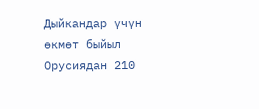Дыйкандар үчүн өкмөт быйыл Орусиядан 210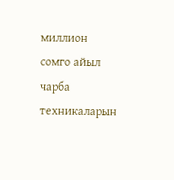миллион сомго айыл чарба техникаларын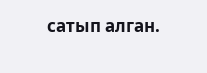сатып алган.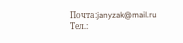Почта:janyzak@mail.ru
Тел.: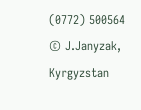(0772) 500564
© J.Janyzak, Kyrgyzstan